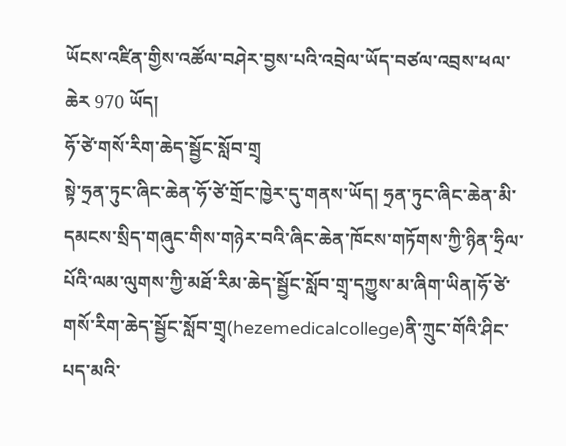ཡོངས་འཛིན་གྱིས་འཚོལ་བཤེར་བྱས་པའི་འབྲེལ་ཡོད་བཙལ་འབྲས་ཕལ་ཆེར 970 ཡོད།
ཧོ་ཙེ་གསོ་རིག་ཆེད་སྦྱོང་སློབ་གྲྭ
སྟེ་ཧྲན་ཏུང་ཞིང་ཆེན་ཧོ་ཙེ་གྲོང་ཁྱེར་དུ་གནས་ཡོད། ཧྲན་ཏུང་ཞིང་ཆེན་མི་དམངས་སྲིད་གཞུང་གིས་གཉེར་བའི་ཞིང་ཆེན་ཁོངས་གཏོགས་ཀྱི་ཉིན་ཧྲིལ་པོའི་ལམ་ལུགས་ཀྱི་མཐོ་རིམ་ཆེད་སྦྱོང་སློབ་གྲྭ་དཀྱུས་མ་ཞིག་ཡིན།ཧོ་ཙེ་གསོ་རིག་ཆེད་སྦྱོང་སློབ་གྲྭ(hezemedicalcollege)ནི་ཀྲུང་གོའི་ཤིང་པད་མའི་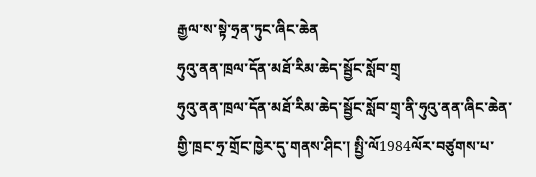རྒྱལ་ས་སྟེ་ཧྲན་ཏུང་ཞིང་ཆེན
ཧུའུ་ནན་ཁྲལ་དོན་མཐོ་རིམ་ཆེད་སྦྱོང་སློབ་གྲྭ
ཧུའུ་ནན་ཁྲལ་དོན་མཐོ་རིམ་ཆེད་སྦྱོང་སློབ་གྲྭ་ནི་ཧུའུ་ནན་ཞིང་ཆེན་གྱི་ཁྲང་ཧྲ་གྲོང་ཁྱེར་དུ་གནས་ཤིང་། སྤྱི་ལོ1984ལོར་བཙུགས་པ་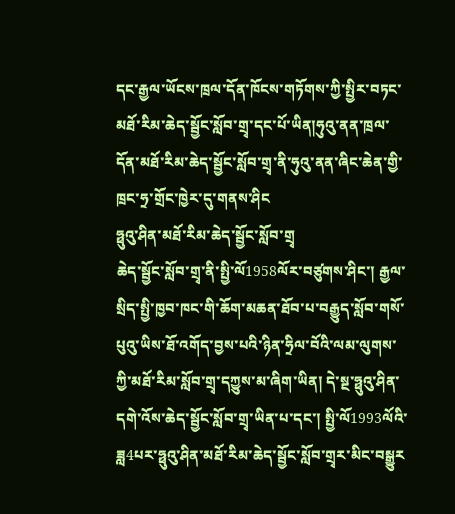དང་རྒྱལ་ཡོངས་ཁྲལ་དོན་ཁོངས་གཏོགས་ཀྱི་སྤྱིར་བཏང་མཐོ་རིམ་ཆེད་སྦྱོང་སློབ་གྲྭ་དང་པོ་ཡིན།ཧུའུ་ནན་ཁྲལ་དོན་མཐོ་རིམ་ཆེད་སྦྱོང་སློབ་གྲྭ་ནི་ཧུའུ་ནན་ཞིང་ཆེན་གྱི་ཁྲང་ཧྲ་གྲོང་ཁྱེར་དུ་གནས་ཤིང
ཧྥུའུ་ཤིན་མཐོ་རིམ་ཆེད་སྦྱོང་སློབ་གྲྭ
ཆེད་སྦྱོང་སློབ་གྲྭ་ནི་སྤྱི་ལོ1958ལོར་བཙུགས་ཤིང་། རྒྱལ་སྲིད་སྤྱི་ཁྱབ་ཁང་གི་ཆོག་མཆན་ཐོབ་པ་བརྒྱུད་སློབ་གསོ་པུའུ་ཡིས་ཐོ་འགོད་བྱས་པའི་ཉིན་ཧྲིལ་བོའི་ལམ་ལུགས་ཀྱི་མཐོ་རིམ་སློབ་གྲྭ་དཀྱུས་མ་ཞིག་ཡིན། དེ་སྔ་ཧྥུའུ་ཤིན་དགེ་འོས་ཆེད་སྦྱོང་སློབ་གྲྭ་ཡིན་པ་དང་། སྤྱི་ལོ1993ལོའི་ཟླ4པར་ཧྥུའུ་ཤིན་མཐོ་རིམ་ཆེད་སྦྱོང་སློབ་གྲྭར་མིང་བསྒྱུར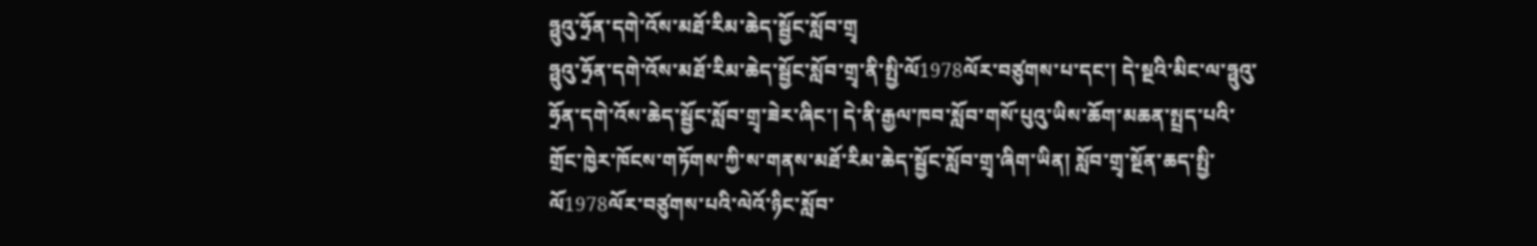ཧྥུའུ་ཧྲོན་དགེ་འོས་མཐོ་རིམ་ཆེད་སྦྱོང་སློབ་གྲྭ
ཧྥུའུ་ཧྲོན་དགེ་འོས་མཐོ་རིམ་ཆེད་སྦྱོང་སློབ་གྲྭ་ནི་སྤྱི་ལོ1978ལོར་བཙུགས་པ་དང་། དེ་སྔའི་མིང་ལ་ཧྥུའུ་ཧྲོན་དགེ་འོས་ཆེད་སྦྱོང་སློབ་གྲྭ་ཟེར་ཞིང་། དེ་ནི་རྒྱལ་ཁབ་སློབ་གསོ་པུའུ་ཡིས་ཆོག་མཆན་སྤྲད་པའི་གྲོང་ཁྱེར་ཁོངས་གཏོགས་ཀྱི་ས་གནས་མཐོ་རིམ་ཆེད་སྦྱོང་སློབ་གྲྭ་ཞིག་ཡིན། སློབ་གྲྭ་སྔོན་ཆད་སྤྱི་ལོ1978ལོར་བཙུགས་པའི་ལེའོ་ཉིང་སློབ་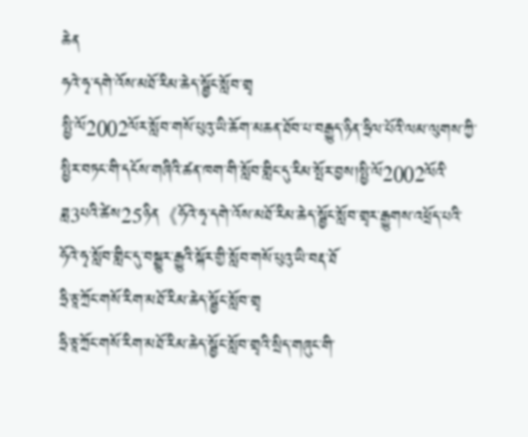ཆེན
ཧའེ་ཧྭ་དགེ་འོས་མཐོ་རིམ་ཆེད་སྦྱོང་སློབ་གྲྭ
སྤྱི་ལོ2002ལོར་སློབ་གསོ་པུའུ་ཡི་ཆོག་མཆན་ཐོབ་པ་བརྒྱུད་ཉིན་ཧྲིལ་པོའི་ལམ་ལུགས་ཀྱི་སྤྱིར་བཏང་གི་དངོས་གཞིའི་ཚན་ཁག་གི་སློབ་གླིང་དུ་རིམ་སྤོར་བྱས།སྤྱི་ལོ2002ལོའི་ཟླ3པའི་ཚེས25ཉིན《ཧོའེ་ཧྭ་དགེ་འོས་མཐོ་རིམ་ཆེད་སྦྱོང་སློབ་གྲྭར་རྒྱུགས་འཕྲོད་པའི་ཧོའེ་ཧྭ་སློབ་གླིང་དུ་བསྒྱུར་རྒྱུའི་སྐོར་གྱི་སློབ་གསོ་པུའུ་ཡི་བརྡ་ཐོ
ཧྲི་ཅཱ་ཀྲོང་གསོ་རིག་མཐོ་རིམ་ཆེད་སྦྱོང་སློབ་གྲྭ
ཧྲི་ཅཱ་ཀྲོང་གསོ་རིག་མཐོ་རིམ་ཆེད་སྦྱོང་སློབ་གྲྭའི་སྲིད་གཞུང་གི་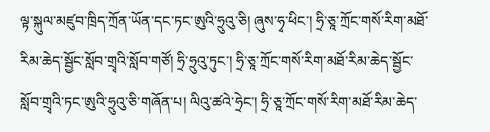ལྟ་སྐུལ་མཛུབ་ཁྲིད་ཀྲོན་ཡོན་དང་ཏང་ཨུའི་ཧྲུའུ་ཅི། ཞུས་ཧྭ་ཕིང་། ཧྲི་ཅཱ་ཀྲོང་གསོ་རིག་མཐོ་རིམ་ཆེད་སྦྱོང་སློབ་གྲྭའི་སློབ་གཙོ། ཧྲི་ཧྲུའུ་ཏུང་། ཧྲི་ཅཱ་ཀྲོང་གསོ་རིག་མཐོ་རིམ་ཆེད་སྦྱོང་སློབ་གྲྭའི་ཏང་ཨུའི་ཧྲུའུ་ཅི་གཞོན་པ། ལིའུ་ཚའེ་ཧྲེང་། ཧྲི་ཅཱ་ཀྲོང་གསོ་རིག་མཐོ་རིམ་ཆེད་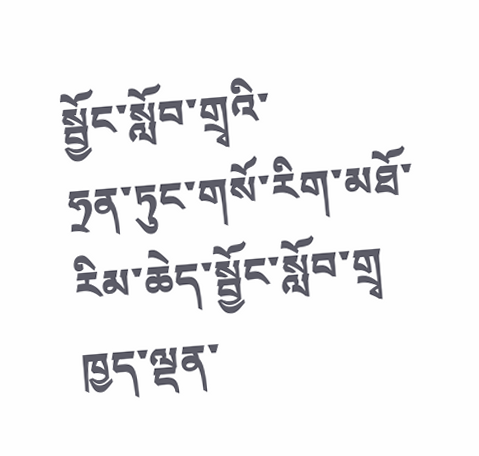སྦྱོང་སློབ་གྲྭའི་
ཧྲན་ཏུང་གསོ་རིག་མཐོ་རིམ་ཆེད་སྦྱོང་སློབ་གྲྭ
ཁྱད་ལྡན་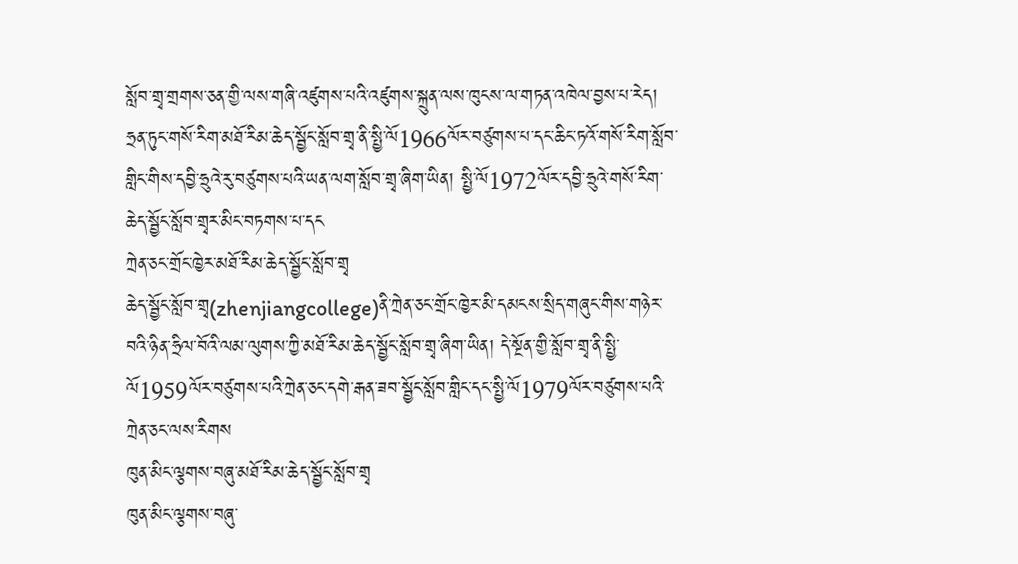སློབ་གྲྭ་གྲགས་ཅན་གྱི་ལས་གཞི་འཛུགས་པའི་འཛུགས་སྐྲུན་ལས་ཁུངས་ལ་གཏན་འཁེལ་བྱས་པ་རེད། ཧྲན་ཏུང་གསོ་རིག་མཐོ་རིམ་ཆེད་སྦྱོང་སློབ་གྲྭ་ནི་སྤྱི་ལོ1966ལོར་བཙུགས་པ་དང་ཆིང་ཏའོ་གསོ་རིག་སློབ་གླིང་གིས་དབྱི་ཧྲུའེ་རུ་བཙུགས་པའི་ཡན་ལག་སློབ་གྲྭ་ཞིག་ཡིན། སྤྱི་ལོ1972ལོར་དབྱི་ཧྲུའེ་གསོ་རིག་ཆེད་སྦྱོང་སློབ་གྲྭར་མིང་བཏགས་པ་དང
ཀྲེན་ཅང་གྲོང་ཁྱེར་མཐོ་རིམ་ཆེད་སྦྱོང་སློབ་གྲྭ
ཆེད་སྦྱོང་སློབ་གྲྭ(zhenjiangcollege)ནི་ཀྲེན་ཅང་གྲོང་ཁྱེར་མི་དམངས་སྲིད་གཞུང་གིས་གཉེར་བའི་ཉིན་ཧྲིལ་བོའི་ལམ་ལུགས་ཀྱི་མཐོ་རིམ་ཆེད་སྦྱོང་སློབ་གྲྭ་ཞིག་ཡིན། དེ་སྔོན་གྱི་སློབ་གྲྭ་ནི་སྤྱི་ལོ1959ལོར་བཙུགས་པའི་ཀྲེན་ཅང་དགེ་རྒན་ཟབ་སྦྱོང་སློབ་གླིང་དང་སྤྱི་ལོ1979ལོར་བཙུགས་པའི་ཀྲེན་ཅང་ལས་རིགས
ཁུན་མིང་ལྕགས་བཞུ་མཐོ་རིམ་ཆེད་སྦྱོང་སློབ་གྲྭ
ཁུན་མིང་ལྕགས་བཞུ་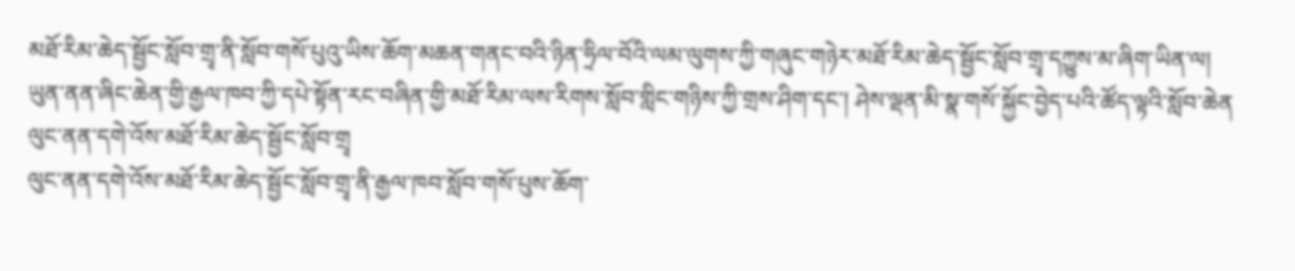མཐོ་རིམ་ཆེད་སྦྱོང་སློབ་གྲྭ་ནི་སློབ་གསོ་པུའུ་ཡིས་ཆོག་མཆན་གནང་བའི་ཉིན་ཧྲིལ་བོའི་ལམ་ལུགས་ཀྱི་གཞུང་གཉེར་མཐོ་རིམ་ཆེད་སྦྱོང་སློབ་གྲྭ་དཀྱུས་མ་ཞིག་ཡིན་ལ། ཡུན་ནན་ཞིང་ཆེན་གྱི་རྒྱལ་ཁབ་ཀྱི་དཔེ་སྟོན་རང་བཞིན་གྱི་མཐོ་རིམ་ལས་རིགས་སློབ་གླིང་གཉིས་ཀྱི་གྲས་ཤིག་དང་། ཤེས་ལྡན་མི་སྣ་གསོ་སྐྱོང་བྱེད་པའི་ཚོད་ལྟའི་སློབ་ཆེན
ལུང་ནན་དགེ་འོས་མཐོ་རིམ་ཆེད་སྦྱོང་སློབ་གྲྭ
ལུང་ནན་དགེ་འོས་མཐོ་རིམ་ཆེད་སྦྱོང་སློབ་གྲྭ་ནི་རྒྱལ་ཁབ་སློབ་གསོ་པུས་ཆོག་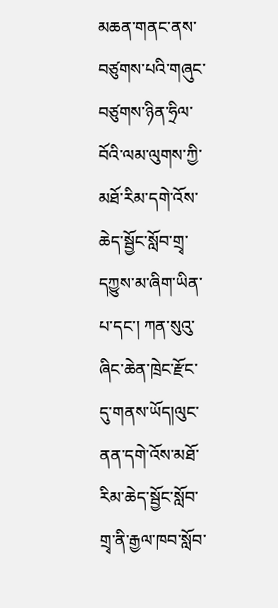མཆན་གནང་ནས་བཙུགས་པའི་གཞུང་བཙུགས་ཉིན་ཧྲིལ་བོའི་ལམ་ལུགས་ཀྱི་མཐོ་རིམ་དགེ་འོས་ཆེད་སྦྱོང་སློབ་གྲྭ་དཀྱུས་མ་ཞིག་ཡིན་པ་དང་། ཀན་སུའུ་ཞིང་ཆེན་ཁྲེང་རྫོང་དུ་གནས་ཡོད།ལུང་ནན་དགེ་འོས་མཐོ་རིམ་ཆེད་སྦྱོང་སློབ་གྲྭ་ནི་རྒྱལ་ཁབ་སློབ་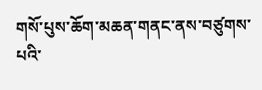གསོ་པུས་ཆོག་མཆན་གནང་ནས་བཙུགས་པའི་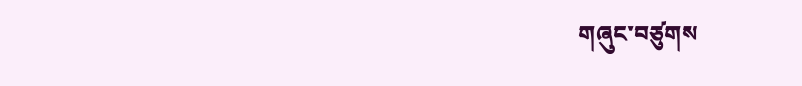གཞུང་བཙུགས